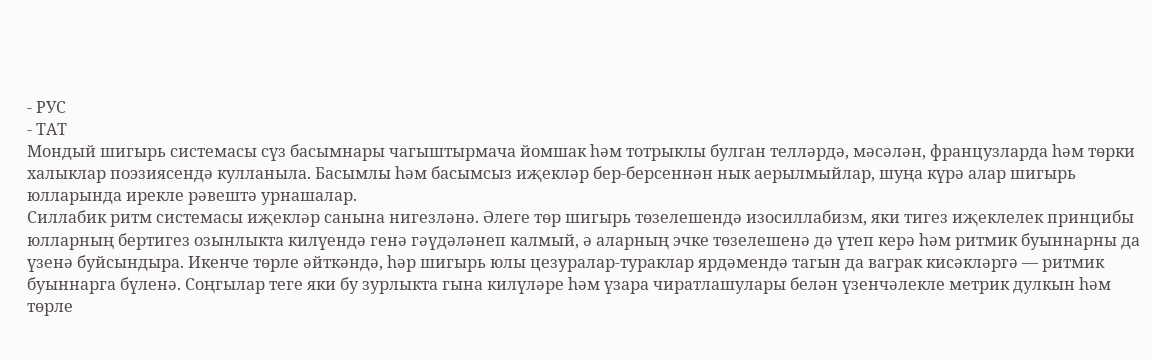- РУС
- ТАТ
Мондый шигырь системасы сүз басымнары чагыштырмача йомшак һәм тотрыклы булган телләрдә, мәсәлән, французларда һәм төрки халыклар поэзиясендә кулланыла. Басымлы һәм басымсыз иҗекләр бер-берсеннән нык аерылмыйлар, шуңа күрә алар шигырь юлларында ирекле рәвештә урнашалар.
Силлабик ритм системасы иҗекләр санына нигезләнә. Әлеге төр шигырь төзелешендә изосиллабизм, яки тигез иҗеклелек принцибы юлларның бертигез озынлыкта килүендә генә гәүдәләнеп калмый, ә аларның эчке төзелешенә дә үтеп керә һәм ритмик буыннарны да үзенә буйсындыра. Икенче төрле әйткәндә, һәр шигырь юлы цезуралар-тураклар ярдәмендә тагын да ваграк кисәкләргә — ритмик буыннарга бүленә. Соңгылар теге яки бу зурлыкта гына килүләре һәм үзара чиратлашулары белән үзенчәлекле метрик дулкын һәм төрле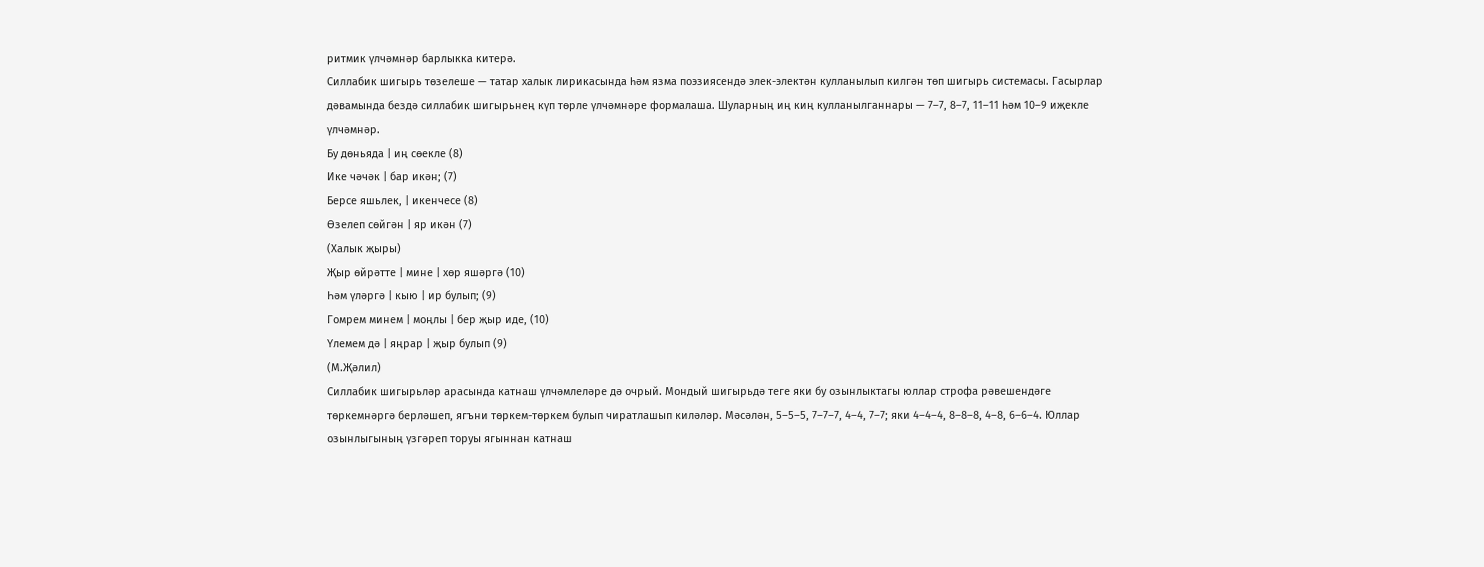ритмик үлчәмнәр барлыкка китерә.
Силлабик шигырь төзелеше — татар халык лирикасында һәм язма поэзиясендә элек-электән кулланылып килгән төп шигырь системасы. Гасырлар дәвамында бездә силлабик шигырьнең күп төрле үлчәмнәре формалаша. Шуларның иң киң кулланылганнары — 7–7, 8–7, 11–11 һәм 10–9 иҗекле үлчәмнәр.
Бу дөньяда | иң сөекле (8)
Ике чәчәк | бар икән; (7)
Берсе яшьлек, | икенчесе (8)
Өзелеп сөйгән | яр икән (7)
(Халык җыры)
Җыр өйрәтте | мине | хөр яшәргә (10)
Һәм үләргә | кыю | ир булып; (9)
Гомрем минем | моңлы | бер җыр иде, (10)
Үлемем дә | яңрар | җыр булып (9)
(М.Җәлил)
Силлабик шигырьләр арасында катнаш үлчәмлеләре дә очрый. Мондый шигырьдә теге яки бу озынлыктагы юллар строфа рәвешендәге төркемнәргә берләшеп, ягъни төркем-төркем булып чиратлашып киләләр. Мәсәлән, 5–5–5, 7–7–7, 4–4, 7–7; яки 4–4–4, 8–8–8, 4–8, 6–6–4. Юллар озынлыгының үзгәреп торуы ягыннан катнаш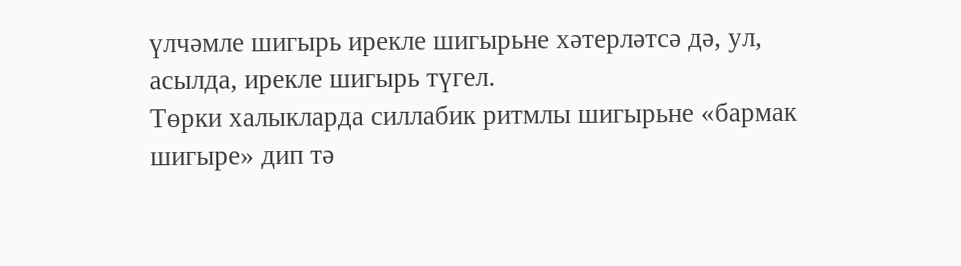үлчәмле шигырь ирекле шигырьне хәтерләтсә дә, ул, асылда, ирекле шигырь түгел.
Төрки халыкларда силлабик ритмлы шигырьне «бармак шигыре» дип тә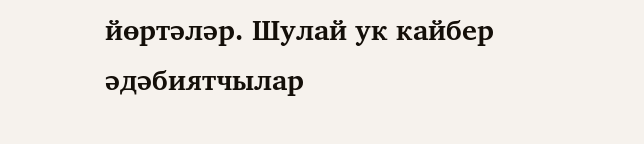йөртәләр. Шулай ук кайбер әдәбиятчылар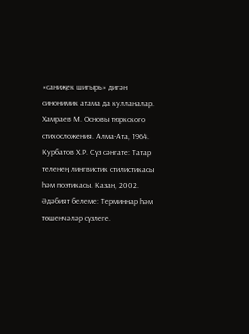«саниҗек шигырь» дигән синонимик атама да кулланалар.
Хамраев М. Основы тюркского стихосложения. Алма-Ата, 1964.
Курбатов Х.Р. Сүз сәнгате: Татар теленең лингвистик стилистикасы һәм поэтикасы. Казан, 2002.
Әдәбият белеме: Терминнар һәм төшенчәләр сүзлеге.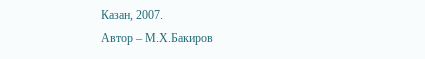Казан, 2007.
Автор – М.Х.Бакиров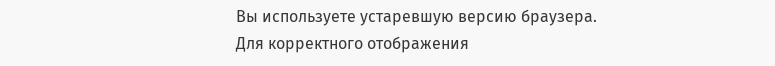Вы используете устаревшую версию браузера.
Для корректного отображения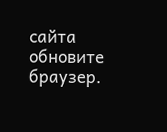сайта обновите браузер.